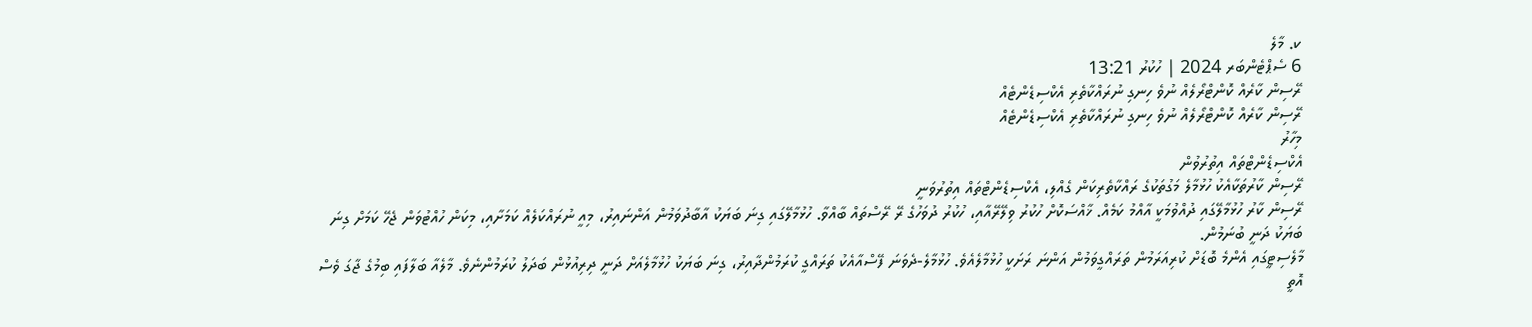ކ. މާލެ
6 ސެޕްޓެންބަރ 2024 | ހުކުރު 13:21
ރޭސިން ކާރެއް ކޮންޓްރޯލެއް ނުވެ ހިނގި ނުރައްކާތެރި އެކްސިޑެންޓެއް
ރޭސިން ކާރެއް ކޮންޓްރޯލެއް ނުވެ ހިނގި ނުރައްކާތެރި އެކްސިޑެންޓެއް
މިހާރު
އެކްސިޑެންޓްތައް އިތުރުވުން
ރޭސިން ކާރުތަކާއެކު ހުޅުމާލެ މަގުތަކުގެ ރައްކާތެރިކަން ގެއްލި، އެކްސިޑެންޓްތައް އިތުރުވަނީ
ރޭސިން ކާރު ހުޅުމާލޭގައި ދުއްވުމަކީ އާއްމު ކަމެއް. ޚާއްސަކޮށް ހުކުރު ވިލޭރޭއާއި، ހުކުރު ދުވަހުގެ ރޭ ރޭސްތައް ބާއްވާ. ހުޅުމާލޭގައި ގިނަ ބަޔަކު އާބާދުވަމުން އަންނައިރު، މިއީ ނުރައްކަލެއް ކަމަށާއި، މިކަން ހުއްޓުވަން ޖެހޭ ކަމަށް ގިނަ ބަޔަކު ދަނީ ބުނަމުން.
މާލެސިޓީގައި އެންމެ ބޮޑަށް ކުރިއަރަމުން ތަރައްގީވަމުން އަންނަ ރަށަކީ ހުޅުމާލެއެވެ. ހުޅުމާލެ-ދެވަނަ ފޭސްއާއެކު ތަރައްގީ ކުރަމުންދާއިރު، ގިނަ ބަޔަކު ހުޅުމާލެއަށް ދަނީ ދިރިއުޅުން ބަދަލު ކުރަމުންނެވެ. މާލެއާ ބަލާފައި ބިމުގެ ޖާގަ ވެސް އޮތީ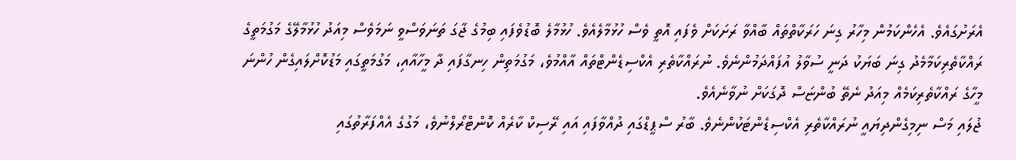އެރަށުގައެވެ. އެހެންކަމުން މިހާރު ގިނަ ހަރަކާތްތައް ބާއްވާ ރަށަކަށް ވެފައި އޮތީ ވެސް ހުޅުމާލެއެވެ. ހުޅުމާލެ ބޮޑުވެފައި ބިމުގެ ޖާގަ ތަނަވަސްވީ ނަމަވެސް މިއަދު ހުޅުމާލޭގެ މަގުމަތީގެ ރައްކާތެރިކަމާމެދު ގިނަ ބަޔަކު ދަނީ ސުވާލު އުފައްދަމުންނެވެ. ނުރައްކާތެރި އެކްސިޑެންޓްތައް އާއްމުވެ، މަގުމަތިން ހިނގާފައި ދާ މީހާއާއި، މަގުމަތީގައި މަޑުކޮށްލައިގެން ހުންނަ މީހާގެ ރައްކާތެރިކަމެއް މިއަދު ނެތޭ ބުންޏަސް ދޮގަކަށް ނުވާނެއެވެ.
ޖުލައި މަސް ނިމިގެންދިޔައީ ނުރައްކާތެރި އެކްސިޑެންޓަކުންނެވެ. ބާރު ސްޕީޑްގައި ދުއްވާފައި އައި ރޭސިކް ކާރެއް ކޮންޓްރޯލްނުވެ، މަގުގެ އެއްފަރާތުގައި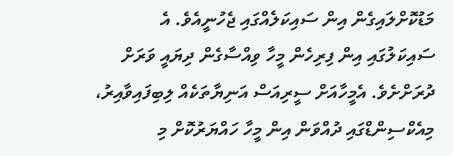މަޑުކޮށްލައިގެން އިން ސައިކަލެއްގައި ޖެހުނީއެވެ. އެ ސައިކަލުގައި އިން ފިރިހެން މީހާ ވިއްސާގެން ދިޔައީ ވަރަށް ދުރަށްށެވެ. އެމީހާއަށް ސީރިއަސް އަނިޔާތަކެއް ލިބިފައިވާއިރު، މިއެކްސިންޑްގައި ދުއްވަން އިން މީހާ ހައްޔަރުކޮށް މި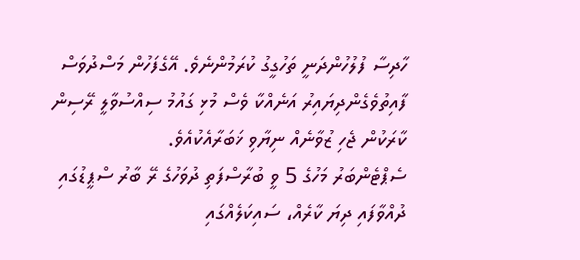ހާދިސާ ފުލުހުންދަނީ ތަހުގީގު ކުރަމުންނެވެ. އޭގެފަހުން މަސްދުވަސް ފާއިތުވެގެންދިޔައިރު އަނެއްކާ ވެސް މުޅި ގައުމު ސިއްސުވާލީ ރޭސިން ކާރަކުން ޖެހި ޒުވާނެއް ނިޔާވި ޚަބަރާއެކުއެވެ.
ސެޕްޓެންބަރު މަހުގެ 5 ވީ ބުރާސްފަތި ދުވަހުގެ ރޭ ބާރު ސްޕީޑުގައި ދުއްވާފައި ދިޔަ ކާރެއް، ސައިކަލެއްގައި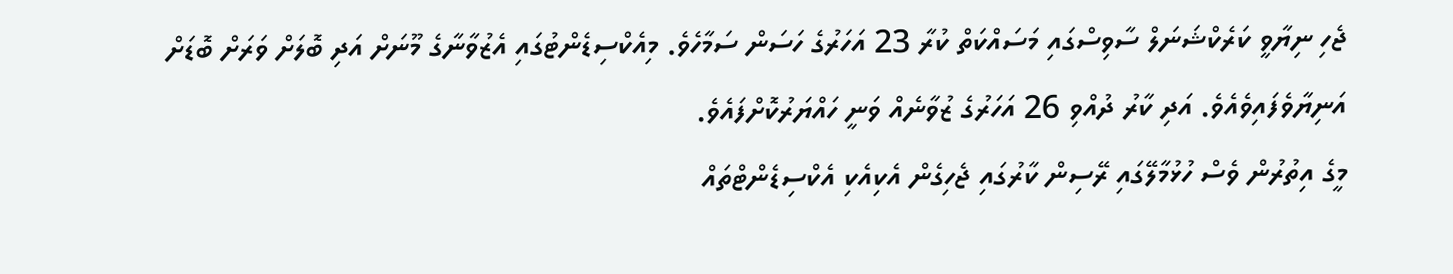ޖެހި ނިޔާވީ ކަރެކްޝަނަލް ސާވިސްގައި މަސައްކަތް ކުރާ 23 އަހަރުގެ ހަސަން ސަމާހެވެ. މިއެކްސިޑެންޓުގައި އެޒުވާނާގެ މޫނަށް އަދި ބޮލަށް ވަރަށް ބޮޑަށް އަނިޔާވެފައިވެއެވެ. އަދި ކާރު ދުއްވި 26 އަހަރުގެ ޒުވާނެއް ވަނީ ހައްޔަރުކޮށްފައެވެ.
މީގެ އިތުރުން ވެސް ހުޅުމާލޭގައި ރޭސިން ކާރުގައި ޖެހިގެން އެކިއެކި އެކްސިޑެންޓްތައް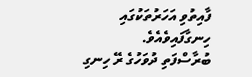ފާއިތުވި އަހަރުތަކުގައި ހިނގާފައިވެއެވެ.
ބުރާސްފަތި ދުވަހުގެ ރޭ ހިނގި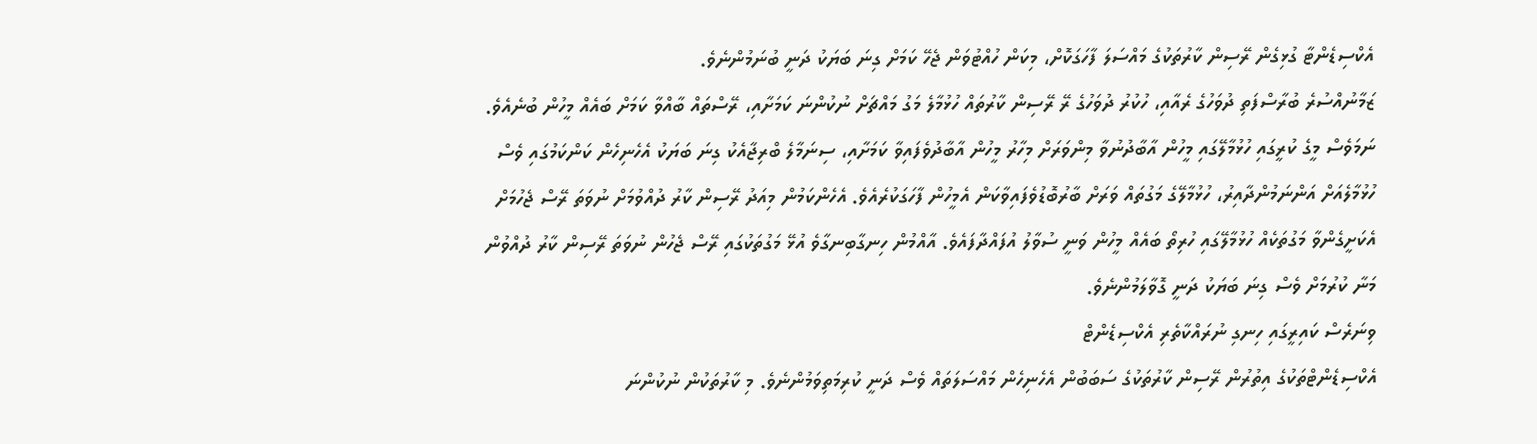އެކްސިޑެންޓާ ގުޅިގެން ރޭސިން ކާރުތަކުގެ މައްސަލަ ފާހަގަކޮށް، މިކަން ހުއްޓުވަން ޖެހޭ ކަމަށް ގިނަ ބަޔަކު ދަނީ ބުނަމުންނެވެ.
ޒަމާނުއްސުރެ ބުރާސްފަތި ދުވަހުގެ ރެއާއި، ހުކުރު ދުވަހުގެ ރޭ ރޭސިން ކާރުތައް ހުޅުމާލެ މަގު މައްޗަށް ނުކުންނަ ކަމަށާއި، ރޭސްތައް ބާއްވާ ކަމަށް ބައެއް މީހުން ބުނެއެވެ. ނަމަވެސް މީގެ ކުރީގައި ހުޅުމާލޭގައި މީހުން އާބާދުނުވާ މިންވަރަށް މިހާރު މީހުން އާބާދުވެފައިވާ ކަމަށާއި، ސިނަމާލެ ބްރިޖާއެކު ގިނަ ބަޔަކު އެހެނިހެން ކަންކަމުގައި ވެސް ހުޅުމާލެއަށް އަންނަމުންދާއިރު، ހުޅުމާލޭގެ މަގުތައް ވަރަށް ބާރުބޮޑުވެފައިވާކަން އެމީހުން ފާހަގަކުރެއެވެ. އެހެންކަމުން މިއަދު ރޭސިން ކާރު ދުއްވުމަށް ނުވަތަ ރޭސް ޖެހުމަށް އެކަށީގެންވާ މަގުތަކެއް ހުޅުމާލޭގައި ހުރިތޯ ބައެއް މީހުން ވަނީ ސުވާލު އުފައްދާފައެވެ. އާއްމުން ހިނގާބިނގާވެ އުޅޭ މަގުތަކުގައި ރޭސް ޖެހުން ނުވަތަ ރޭސިން ކާރު ދުއްވުން މަނާ ކުރުމަށް ވެސް ގިނަ ބަޔަކު ދަނީ ގޮވާލަމުންނެވެ.
ވިނަރެސް ކައިރީގައި ހިނގި ނުރައްކާތެރި އެކްސިޑެންޓް
އެކްސިޑެންޓްތަކުގެ އިތުރުން ރޭސިން ކާރުތަކުގެ ސަބަބުން އެހެނިހެން މައްސަލަތައް ވެސް ދަނީ ކުރިމަތިވަމުންނެވެ. މި ކާރުތަކުން ނުކުންނަ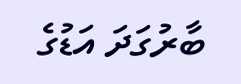ބާރުގަދަ އަޑުގެ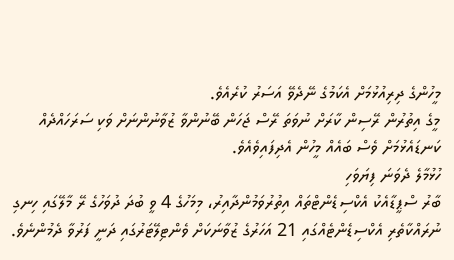މީހުންގެ ދިރިއުޅުމަށް އެކަމުގެ ނޭދެވޭ އަސަރު ކުރެއެވެ.
މީގެ އިތުރުން ރޭސިން ކާރަށް ނުވަތަ ރޭސް ޖަހަން ބޭނުންވާ ޒުވާނުންނަށް ވަކި ސަރަހައްދެއް ކަނޑައެޅުމަށް ވެސް ބައެއް މީހުން އެދިފައިވެއެވެ.
ހުޅުމާލެ ދެވަނަ ފިޔަވަހި
ބާރު ސްޕީޑާއެކު އެކްސިޑެންޓްތައް އިތުރުވަމުންދާއިރު، މިމަހުގެ 4 ވީ ބުދަ ދުވަހުގެ ރޭ މާލޭގައި ހިނގި ނުރައްކާތެރި އެކްސިޑެންޓެއްގައި 21 އަހަރުގެ ޒުވާނަކަށް ވެންޓިލޭޓަރުގައި ދަނީ ފަރުވާ ދެމުންނެވެ.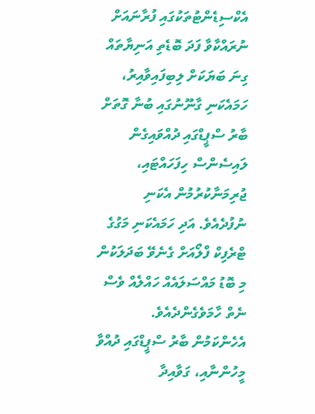އެކްސިޑެންޓުތަކުގައި ފުރާނައަށް ނުރައްކާވާ ފަދަ ބޮޑެތި އަނިޔާތައް ގިނަ ބަޔަކަށް ލިބިފައިވާއިރު، ހަމައެކަނި ގާނޫނުގައި ބުނާ ގޮތަށް ބާރު ސްޕީޑްގައި ދުއްވައިގެން ލައިސެންސް ހިފަހައްޓައި، ޖުރިމަނާކުރުމުން އެކަނި ނުފުދެއެވެ. އަދި ހަމައެކަނި މަގުގެ ޓްރެފިކް ފްލޯއަށް ގެނެވޭ ބަދަލަކުން މި ބޮޑު މައްސަލައެއް ހައްލެއް ވެސް ނެތް ހާމަވެގެންދެއެވެ. އެހެންކަމުން ބާރު ސްޕީޑްގައި ދުއްވާ މީހުންނާއި، ގަވާއިދާ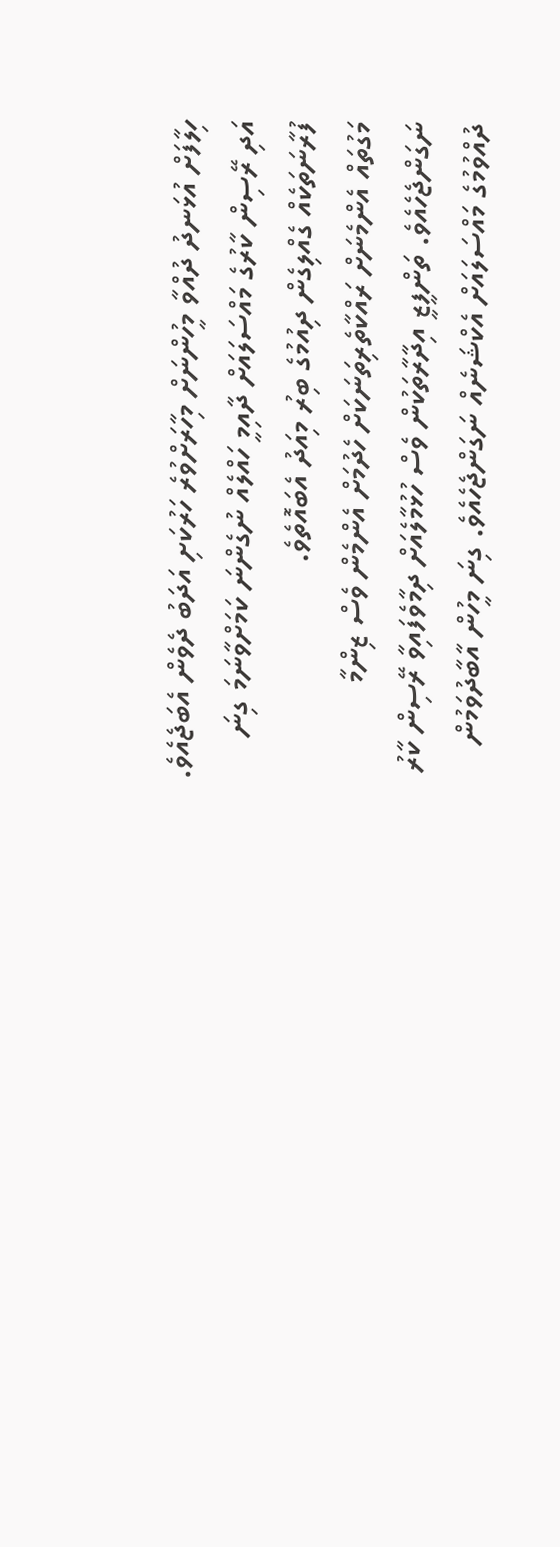ހިލާފަށް އުޅަނދު ދުއްވާ މީހުންނަށް މިހާރަށްވުރެ ހަރުކަށި އަދަބު ދެވެން އެބަޖެއެވެ. އަދި ރޭސިން ކާރުގެ މައްސަލައަށް ދާއިމީ ހައްލެއް ނުގެންނަ ކަމަށްވާނަމަ ގިނަ ފުރާނަތަކެއް ގެއްލިގެން ދިއުމުގެ ބިރު މިއަދު އެބައޮތެވެ.
މަގުތައް އެންމެނަށް ރައްކާތެރިތަނަކަށް ހެދުމަށް އެންމެން ވެސް ޒިންމާ ނަގަންޖެހެއެވެ. ތަންފީޒީ އިދާރާތަކުން ވެސް ހުޅުމާލެއަށް ދިމާވެފައިވާ ރޭސިން ކާރު ދުއްވުމުގެ މައްސަލައަށް އެކްޝަނެއް ނަގަންޖެހެއެވެ. ގިނަ މީހުން އާބާދުވަމުން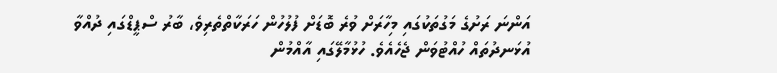އަންނަ ރަށުގެ މަގުތަކުގައި މިހާރަށް ވުރެ ބޮޑަށް ފުލުހުން ހަރަކާތްތެރިވެ، ބާރު ސްޕީޑްގައި ދުއްވާ އުޅަނދުތައް ހުއްޓުވަން ޖެހެއެވެ. ހުޅުމާލޭގައި އާއްމުން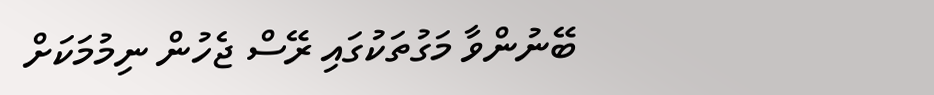ބޭނުންވާ މަގުތަކުގައި ރޭސް ޖެހުން ނިމުމަކަށް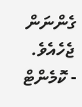ގެންނަން ޖެހެއެވެ.
- ކޮމެންޓް